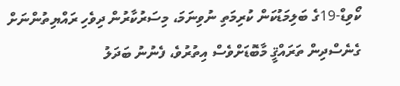ކޯވިޑް-19ގެ ބަލިމަޑުކަން ކުރިމަތި ނުވިނަމަ، މިސަރުކާރުން ދިވެހި ރައްޔިތުންނަށް ގެނެސްދިން ތަރައްޤީ މާބޮޑަށްވެސް އިތުރުވެ، ފެނުނު ބަދަލު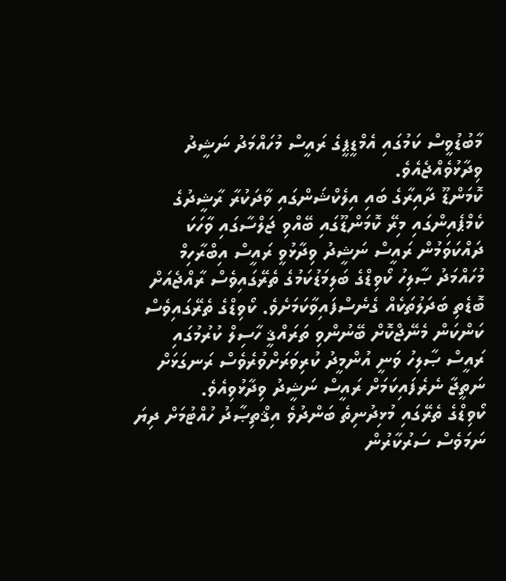މާބުޑުވީސް ކަމުގައި އެމްޑީޕީގެ ރައީސް މުހައްމަދު ނަޝީދު ވިދާޅުވެއްޖެއެވެ.
ކޮމަންޑޫ ދާއިރާގެ ބައި އިލެކްޝަންގައި ވާދަކުރާ ރާޝީދުގެ ކެމްޕެއިންގައި މިރޭ ކޮމަންޑޫގައި ބޭއްވި ޖަލްސާގައި ވާހަކަ ދައްކަވަމުން ރައީސް ނަޝީދު ވިދާޅުވީ ރައީސް އިބްރާހިމް މުހައްމަދު ޞާލިހު ކޯވިޑްގެ ބަލިމަޑުކަމުގެ ތެރޭގައިވެސް ރާއްޖެއަށް ބޮޑެތި ބަދަލުތަކެއް ގެނެސްފައިވާކަމަށެވެ. ކޯވިޑްގެ ތެރޭގައިވެސް ކަންކަން މެނޭޖްކޮށް ބޭނުންވި ތަރައްޤީ ހާސިލް ކުރުމުގައި ރައީސް ޞާލިހު ވަނީ އުންމީދު ކުރިވަރަށްވުރެވެސް ރަނގަޅަށް ނަތީޖާ ނެރެފައިކަމަށް ރައީސް ނަޝީދު ވިދާޅުވިއެވެ.
ކޯވިޑްގެ ތެރޭގައި މުޅިދުނިތެ ބަންދުވެ އިޤްތިޞާދު ހުއްޓުމަށް ދިޔަ ނަމަވެސް ސަރުކާރުން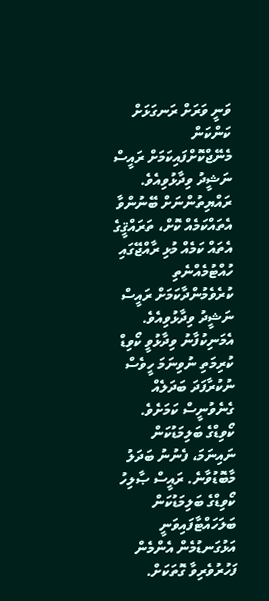ވަނީ ވަރަށް ރަނގަޅަށް ކަންކަން މެނޭޖްކޮށްފައިކަމަށް ރައީސް ނަޝީދު ވިދާޅުވިއެވެ. ރައްޔިތުންނަށް ބޭނުންވާ އެތައްކަމެއް ކޮށް، ތަރައްޤީގެ އެތައް ކަމެއް މުޅި ރާއްޖޭގައި ހުއްޓުމެއްނެތި ކުރެވެމުންދާކަމަށް ރައީސް ނަޝީދު ވިދާޅުވިއެވެ. އެމަނިކުފާނު ވިދާޅުވީ ކޯވިޑް ކުރިމަތި ނުވިނަމަ ހީވެސް ނުކުރާފަދަ ބަދަލެއް ގެނެވުނީސް ކަމަށެވެ.
ކޯވިޑްގެ ބަލިމަޑުކަން ނައިނަމަ، ފެނުނު ބަދަލު މާބޮޑުވާނެ. ރައީސް ޞާލިހު ކޯވިޑްގެ ބަލިމަޑުކަން ބަލަހައްޓާފައިވަނީ އަޅުގަނޑުމެން އެންމެން ފަހުރުވެރިވާ ގޮތަކަށް.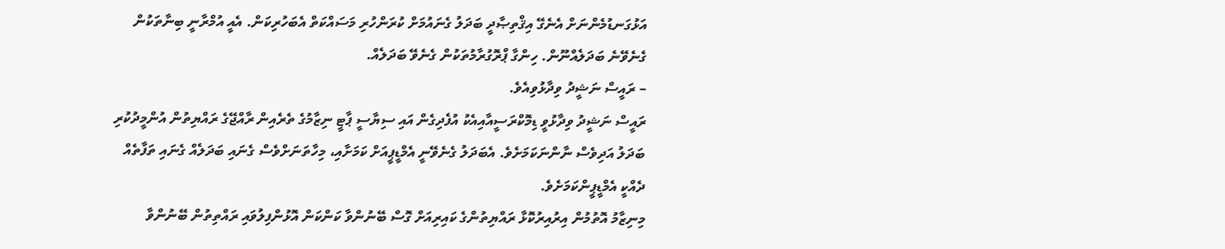އަޅުގަނޑުމެންނަށް އެނެގޭ އިޤްތިޞާދީ ބަދަލު ގެނައުމަށް ކުރަންހުރި މަސައްކަތް އެބަހުރިކަން. އެއީ އުމްރާނީ ބިނާތަކުން ގެނެވޭނެ ބަދަލެއްނޫން. ހިންގާ ޕްރޮގުރާމުތަކުން ގެނެވޭ ބަދަލެއް.
– ރައީސް ނަޝީދު ވިދާޅުވިއެވެ.
ރައީސް ނަޝީދު ވިދާޅުވީ ޑިމޮކްރަސީއާއިއެކު އުފެދިގެން އައި ސިޔާސީ ޕާޓީ ނިޒާމުގެ ތެރެއިން ރާއްޖޭގެ ރައްޔިތުން އުންމީދުކުރި ބަދަލު އަދިވެސް ނާންނަކަމަށެވެ. އެބަދަލު ގެނެވޭނީ އެމްޑީޕީއަށް ކަމަށާއި، މިހާތަނަށްވެސް ގެނައި ބަދަލެއް ގެނައި ތަފާތެއް ދެއްކީ އެމްޑީޕީންކަމަށެވެ.
މިނިޒާމު އޮތުމުން އިރުއިރުކޮޅާ ރައްޔިތުންގެ ކައިރިއަށް ގޮސް ބޭނުންވާ ކަންކަން އޮޅުންފިލުވައި ރައްތިތުން ބޭނުންވާ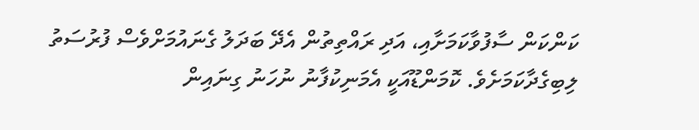ކަންކަން ސާފުވާކަމަށާއި، އަދި ރައްތިތުން އެދޭ ބަދަލު ގެނައުމަށްވެސް ފުރުސަތު ލިބިގެދާކަމަށެވެ. ކޮމަންޑޫއަކީ އެމަނިކުފާނު ނުހަނު ގިނައިން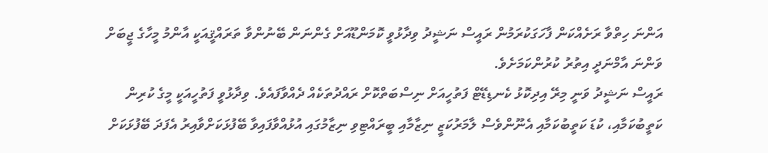އަންނަ ހިތްވާ ރަށެއްކަން ފާހަގަކުރަމުން ރައީސް ނަޝީދު ވިދާޅުވީ ކޮމަންޑޫއަށް ގެންނަން ބޭނުންވާ ތަރައްޤީއަކީ އާންމު މީހާގެ ޖީބަށް ވަންނަ އާމްނަދީ އިތުރު ކުރުންކަމަށެވެ.
ރައީސް ނަޝީދު ވަނީ މިރޭ އިދިކޮޅު ކެނޑިޑޭޓް ފަތުހީއަށް ނިސްބަތްކޮށް ރައްދުތަކެއް ދެއްވާފައެވެ. ވިދާޅުވީ ފަތުހީއަކީ މީގެ ކުރިން ކަތީބުކަމާއި، ކުޑަ ކަތީބުކަމާއި އެނޫންވެސް ލާމަރުކަޒީ ނިޒާމާއި ބީރައްޓިވި ނިޒާމުގައި އުޅުއްވާފައިވާ ބޭފުޅަކަށްވާއިރު އެފަދަ ބޭފުޅަކަށް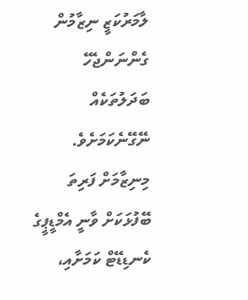ލާމަރުކަޒީ ނިޒާމުން ގެންނަންޖެހޭ ބަދަލުތަކެއް ނޭގޭނެކަމަށެވެ. މިނިޒާމަށް ފަރިތަ ބޭފުޅަކަށް ވާނީ އެމްޑީޕީގެ ކެނޑިޑޭޓް ކަމަށާއި،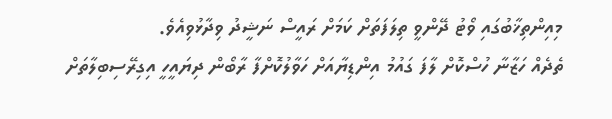މިއިންތިޚާބުގައި ވޯޓު ދޭންވީ ތިލަފަތަށް ކަމަށް ރައީސް ނަޝީދު ވިދާޅުވިއެވެ.
ތެދެއް ހަޒާނާ ހުސްކޮށް ލާފަ ގައުމު އިންޑިޔާއަށް ހަވާލުކޮށްފާ ރާބޯން ދިޔައީހީ އިގިރޭސިބިލާތަށް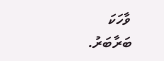ވާހަކަ ބަރާބަރު.